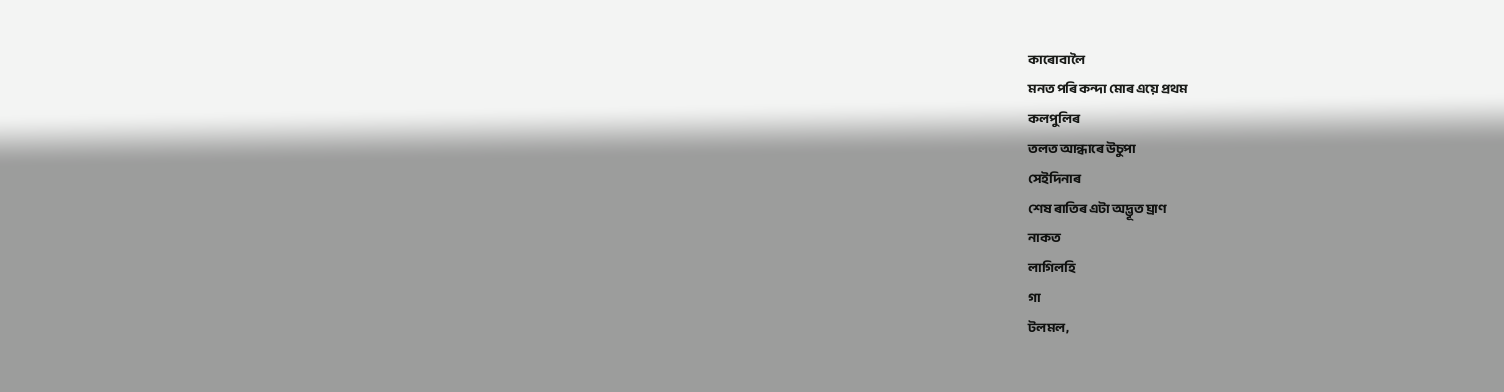কাৰোবালৈ
মনত পৰি কন্দা মোৰ এয়ে প্ৰথম
কলপুলিৰ
তলত আন্ধাৰে উচুপা
সেইদিনাৰ
শেষ ৰাতিৰ এটা অদ্ভূত ঘ্ৰাণ
নাকত
লাগিলহি
গা
টলমল,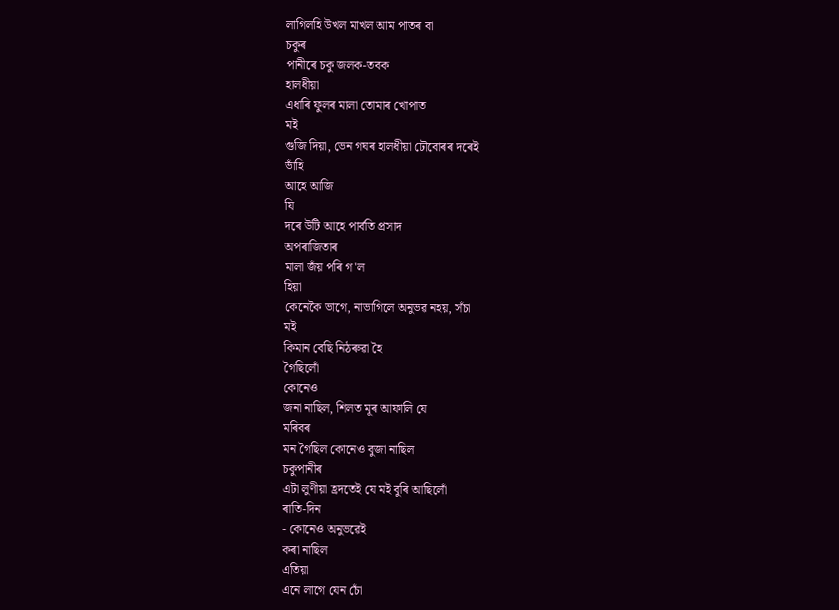লাগিলহি উখল মাখল আম পাতৰ বা
চকুৰ
পানীৰে চকু জলক-তবক
হালধীয়া
এধাৰি ফুলৰ মালা তোমাৰ খোপাত
মই
গুজি দিয়া, ভেন গঘৰ হালধীয়া ঢৌবোৰৰ দৰেই
ভাঁহি
আহে আজি
যি
দৰে উটি আহে পাৰ্বতি প্ৰসাদ
অপৰাজিতাৰ
মালা জঁয় পৰি গ'ল
হিয়া
কেনেকৈ ভাগে, নাভাগিলে অনুভৱ নহয়, সঁচা
মই
কিমান বেছি নিঠৰুৱা হৈ
গৈছিলোঁ
কোনেও
জনা নাছিল, শিলত মূৰ আফালি যে
মৰিবৰ
মন গৈছিল কোনেও বুজা নাছিল
চকুপানীৰ
এটা লুণীয়া হ্ৰদতেই যে মই বুৰি আছিলোঁ
ৰাতি-দিন
- কোনেও অনুভৱেই
কৰা নাছিল
এতিয়া
এনে লাগে যেন চোঁ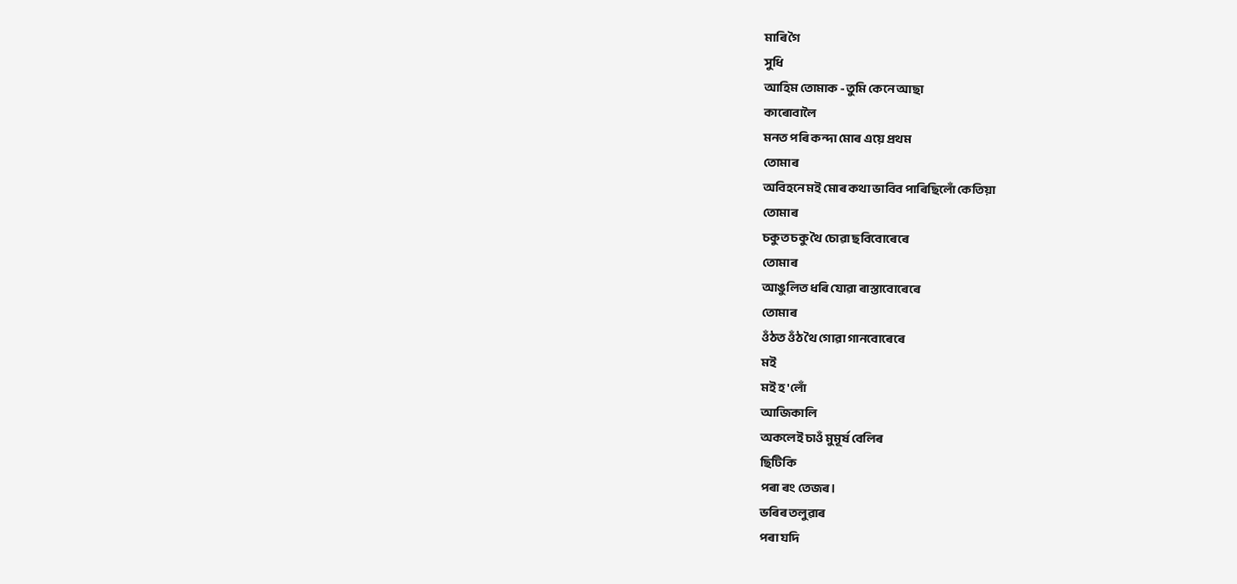মাৰি গৈ
সুধি
আহিম তোমাক - তুমি কেনে আছা
কাৰোবালৈ
মনত পৰি কন্দা মোৰ এয়ে প্ৰথম
তোমাৰ
অবিহনে মই মোৰ কথা ভাবিব পাৰিছিলোঁ কেতিয়া
তোমাৰ
চকুত চকু থৈ চোৱা ছবিবোৰেৰে
তোমাৰ
আঙুলিত ধৰি যোৱা ৰাস্তাবোৰেৰে
তোমাৰ
ওঁঠত ওঁঠ থৈ গোৱা গানবোৰেৰে
মই
মই হ'লোঁ
আজিকালি
অকলেই চাওঁ মুমূৰ্ষ বেলিৰ
ছিটিকি
পৰা ৰং তেজৰ।
ভৰিৰ তলুৱাৰ
পৰা যদি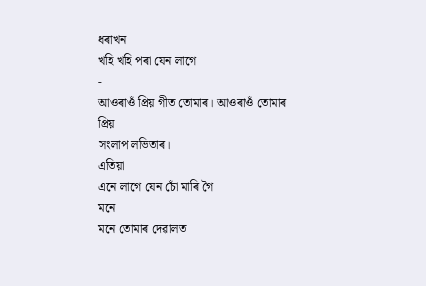ধৰাখন
খহি খহি পৰা যেন লাগে
-
আওৰাওঁ প্ৰিয় গীত তোমাৰ। আওৰাওঁ তোমাৰ
প্ৰিয়
সংলাপ লভিতাৰ।
এতিয়া
এনে লাগে যেন চোঁ মাৰি গৈ
মনে
মনে তোমাৰ দেৱালত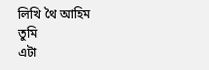লিখি থৈ আহিম
তুমি
এটা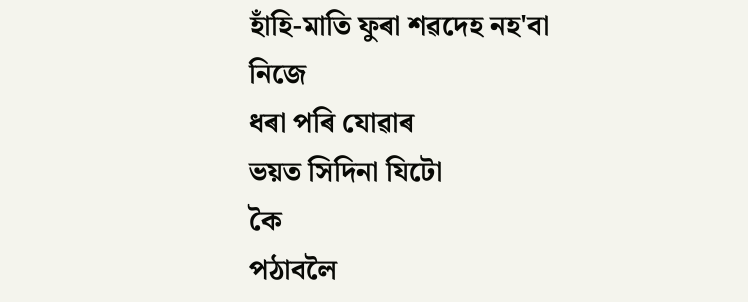হাঁহি-মাতি ফুৰা শৱদেহ নহ'বা
নিজে
ধৰা পৰি যোৱাৰ
ভয়ত সিদিনা যিটো
কৈ
পঠাবলৈ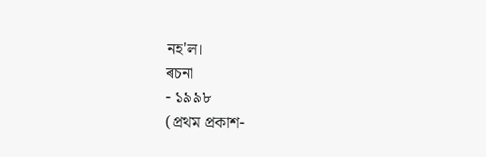নহ'ল।
ৰচনা
- ১৯৯৮
(প্ৰথম প্ৰকাশ-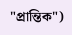"প্ৰান্তিক")